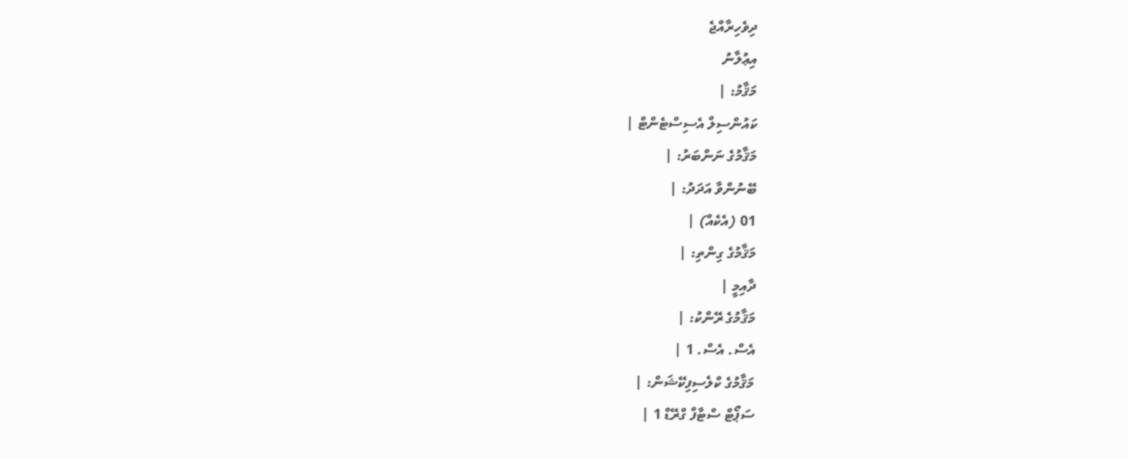ދިވެހިރާއްޖެ
އިޢުލާނު
މަޤާމު: |
ކައުންސިލް އެސިސްޓެންޓް |
މަޤާމުގެ ނަންބަރު: |
ބޭނުންވާ އަދަދު: |
01 (އެކެއް) |
މަޤާމުގެ ގިންތި: |
ދާއިމީ |
މަޤާމުގެ ރޭންކު: |
އެސް. އެސް. 1 |
މަޤާމުގެ ކްލެސިފިކޭޝަން: |
ސަޕޯޓް ސްޓާފް ގްރޭޑް 1 |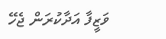ވަޒީފާ އަދާކުރަން ޖެހޭ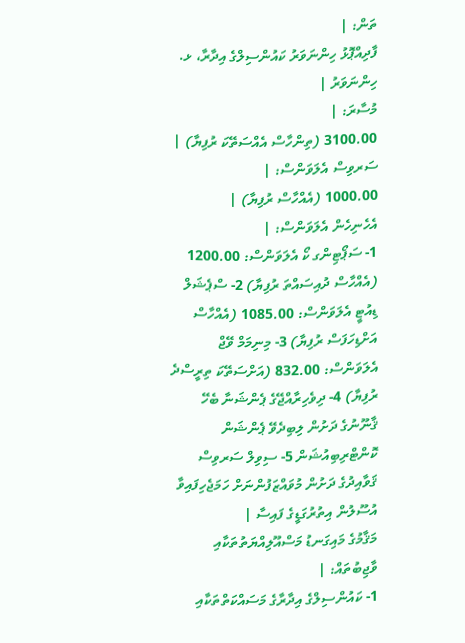ތަން: |
ފާދިއްޕޮޅު ހިންނަވަރު ކައުންސިލްގެ އިދާރާ، ޅ. ހިންނަވަރު |
މުސާރަ: |
3100.00 (ތިންހާސް އެއްސަތޭކަ ރުފިޔާ) |
ސަރވިސް އެލަވަންސް: |
1000.00 (އެއްހާސް ރުފިޔާ) |
އެހެނިހެން އެލަވަންސް: |
1- ސަޕޯޓިންގ ކޯ އެލަވަންސް: 1200.00 (އެއްހާސް ދުއިސައްތަ ރުފިޔާ) 2- ސްޕެޝަލް ޑިއުޓީ އެލަވަންސް: 1085.00 (އެއްހާސް އަށްޑިހަފަސް ރުފިޔާ) 3- މިނިމަމް ވޭޖް އެލަވަންސް: 832.00 (އަށްސަތޭކަ ތިރީސްދެ ރުފިޔާ) 4- ދިވެހިރާއްޖޭގެ ޕެންޝަނާ ބެހޭ ޤާނޫނުގެ ދަށުން ލިބިދެވޭ ޕެންޝަން ކޮންޓްރިބިއުޝަން 5- ސިވިލް ސަރވިސް ޤަވާއިދުގެ ދަށުން މުވައްޒަފުންނަށް ހަމަޖެހިފައިވާ އުސޫލުން އިތުރުގަޑީގެ ފައިސާ |
މަޤާމުގެ މައިގަނޑު މަސްއޫލިއްޔަތުތަކާއި ވާޖިބުތައް: |
1- ކައުންސިލްގެ އިދާރާގެ މަސައްކަތްތަކާއި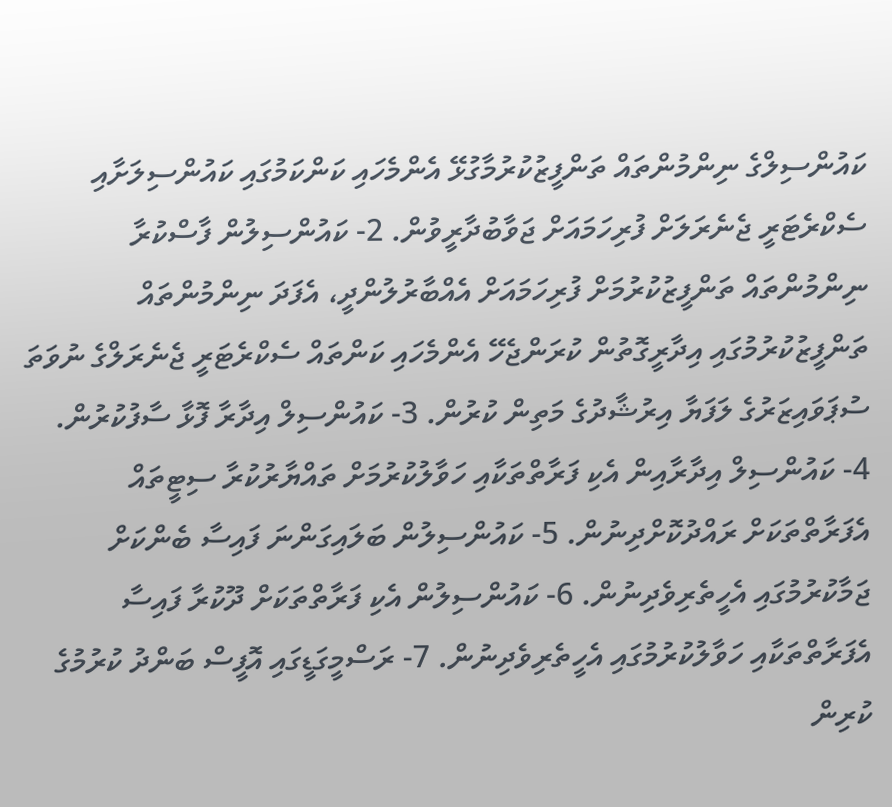ކައުންސިލްގެ ނިންމުންތައް ތަންފީޒުކުރުމާގުޅޭ އެންމެހައި ކަންކަމުގައި ކައުންސިލަށާއި ސެކްރެޓަރީ ޖެނެރަލަށް ފުރިހަމައަށް ޖަވާބުދާރީވުން. 2- ކައުންސިލުން ފާސްކުރާ ނިންމުންތައް ތަންފީޒުކުރުމަށް ފުރިހަމައަށް އެއްބާރުލުންދީ، އެފަދަ ނިންމުންތައް ތަންފީޒުކުރުމުގައި އިދާރީގޮތުން ކުރަންޖެހޭ އެންމެހައި ކަންތައް ސެކްރެޓަރީ ޖެނެރަލްގެ ނުވަތަ ސުޕަވައިޒަރުގެ ލަފަޔާ އިރުޝާދުގެ މަތިން ކުރުން. 3- ކައުންސިލް އިދާރާ ފޮޅާ ސާފުކުރުން. 4- ކައުންސިލް އިދާރާއިން އެކި ފަރާތްތަކާއި ހަވާލުކުރުމަށް ތައްޔާރުކުރާ ސިޓީތައް އެފަރާތްތަކަށް ރައްދުކޮށްދިނުން. 5- ކައުންސިލުން ބަލައިގަންނަ ފައިސާ ބެންކަށް ޖަމާކުރުމުގައި އެހީތެރިވެދިނުން. 6- ކައުންސިލުން އެކި ފަރާތްތަކަށް ދޫކުރާ ފައިސާ އެފަރާތްތަކާއި ހަވާލުކުރުމުގައި އެހީތެރިވެދިނުން. 7- ރަސްމީގަޑީގައި އޮފީސް ބަންދު ކުރުމުގެ ކުރިން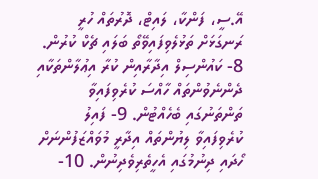އޭ.ސީ، ފަންކާ، ލައިޓް، ދޮރުތައް ހުރީ ރަނގަޅަށް ތަޅުލެވިފައިވޭތޯ ބަލައި ޗެކް ކުރުން. 8- ކައުންސިލް އިދާރާއިން ކުރާ އިޢުލާންތަކާއި ދެންނެވުންތައް ހާއްސަ ކުރެވިފައިވާ ތަންތަނުގައި ބެހެއްޓުން. 9- ފައިލު ކުރެވިފައިވާ ލިޔުންތައް އިދާރީ މުވައްޒަފުންނަށް ހޯދައި ދިނުމުގައި އެހީތެރިވެދިނުން. 10-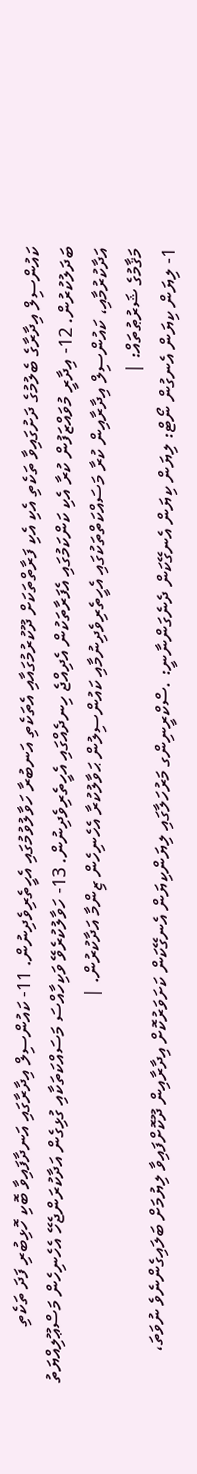ކައުންސިލް އިދާރާގެ ބެލުމުގެ ދަށުގައިވާ ތަކެތި އެކި އެކި ފަރާތްތަކަށް ދޫކުރުމުގައާއި އެތަކެތި އަނބުރާ ހަވާލުވުމުގައި އެހީތެރިވެދިނުން. 11- ކައުންސިލް އިދާރާގައި އަނދާފައިވާ ބޮކި ހޮޅިބުރި ފަދަ ތަކެތި ބަދަލުކުރުން. 12- އިދާރީ މުވައްޒަފުން ކުރާ އެކި ކަންކަމުގައި އެފަރާތަކުން އެދިއްޖެ ހިނދެއްގައި އެހީތެރިވެދިނުން. 13- ހަވާލުކުރެވޭ ވަކިހާއްސަ މަސައްކަތަކާއި ގުޅިގެން އަދާކުރަންޖެހޭ އެހެނިހެން މަސްޢޫލިއްޔަތު އަދާކުރުމާއި، ކައުންސިލް އިދާރާއިން ކުރާ މަސައްކަތްތަކުގައި އެހީތެރިވެދިނުމާއި ކައުންސިލުން ޙަވާލުކުރާ އެހެނިހެން ޒިންމާ އަދާކުރުން. |
މަޤާމުގެ ޝަރުޠުތައް: |
1- ލިޔަން ކިޔަން އެނގުން ނޯޓް: ލިޔަން ކިޔަން އެނގޭކަން ދެނެގަންނާނީ: .ސްކްރީނިންގ މަރުހަލާގައި ލިޔަންކިޔަން އެނގޭކަން ކަށަވަރުކޮށް އިދާރާއިން ދޫކޮށްފައިވާ ލިޔުމަށް ބަލައިގެންނެވެ ނުވަތަ،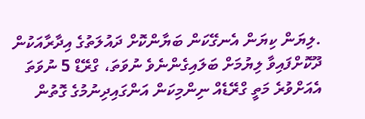.ލިޔަން ކިޔަން އެނގޭކަން ބަޔާންކޮށް ދައުލަތުގެ އިދާރާއަކުން ދޫކޮށްފައިވާ ލިޔުމަށް ބަލައިގެންނެވެ ނުވަތަ، ގްރޭޑް 5 ނުވަތަ އެއަށްވުރެ މަތީ ގްރޭޑެއް ނިންމިކަން އަންގައިދިނުމުގެ ގޮތުން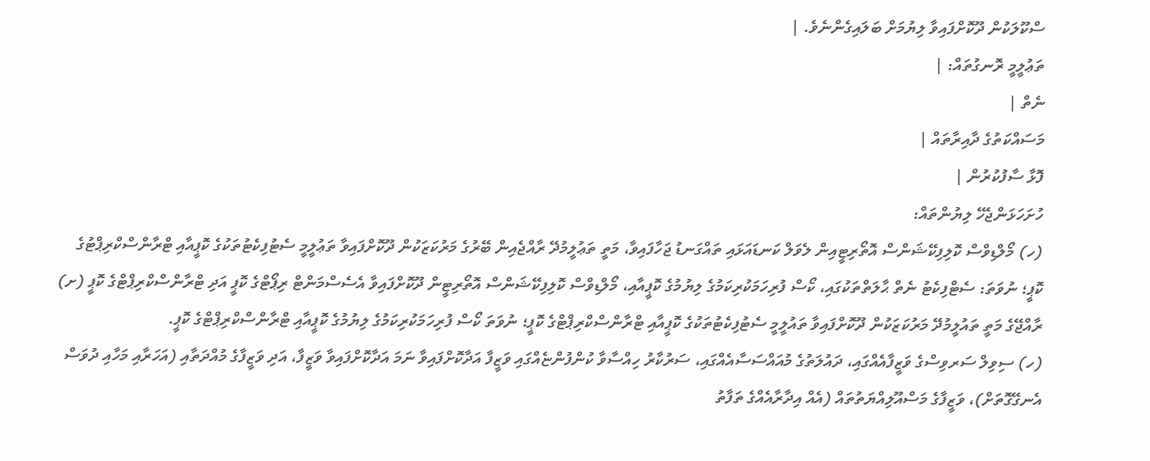ސްކޫލަކުން ދޫކޮށްފައިވާ ލިޔުމަށް ބަލައިގެންނެވެ. |
ތަޢުލީމީ ރޮނގުތައް: |
ނެތް |
މަސައްކަތުގެ ދާއިރާތައް |
ފޮޅާ ސާފުކުރުން |
ހުށަހަޅަންޖެހޭ ލިޔުންތައް:
(ހ) މޯލްޑިވްސް ކޮލިފިކޭޝަންސް އޮތޯރިޓީއިން ލެވަލް ކަނޑައަޅައި ތައްގަނޑު ޖަހާފައިވާ، މަތީ ތަޢުލީމުދޭ ރާއްޖެއިން ބޭރުގެ މަރުކަޒަކުން ދޫކޮށްފައިވާ ތަޢުލީމީ ސެޓުފިކެޓުތަކުގެ ކޮޕީއާއި ޓްރާންސްކްރިޕްޓުގެ ކޮޕީ؛ ނުވަތަ: ސެޓްފިކެޓު ނެތް ޙާލަތްތަކުގައި، ކޯސް ފުރިހަމަކުރިކަމުގެ ލިޔުމުގެ ކޮޕީއާއި، މޯލްޑިވްސް ކޮލިފިކޭޝަންސް އޮތޯރިޓީން ދޫކޮށްފައިވާ އެސެސްމަންޓް ރިޕޯޓްގެ ކޮޕީ އަދި ޓްރާންސްކްރިޕްޓްގެ ކޮޕީ (ށ) ރާއްޖޭގެ މަތީ ތައުލީމުދޭ މަރުކަޒަކުން ދޫކޮށްފައިވާ ތައުލީމީ ސެޓުފިކެޓުތަކުގެ ކޮޕީއާއި ޓްރާންސްކްރިޕްޓްގެ ކޮޕީ؛ ނުވަތަ ކޯސް ފުރިހަމަކުރިކަމުގެ ލިޔުމުގެ ކޮޕީއާއި ޓްރާންސްކްރިޕްޓްގެ ކޮޕީ.
(ހ) ސިވިލް ސަރވިސްގެ ވަޒީފާއެއްގައި، ދައުލަތުގެ މުއައްސަސާއެއްގައި، ސަރުކާރު ހިއްސާވާ ކުންފުންޏެއްގައި ވަޒީފާ އަދާކޮށްފައިވާ ނަމަ އަދާކޮށްފައިވާ ވަޒީފާ، އަދި ވަޒީފާގެ މުއްދަތާއި (އަހަރާއި މަހާއި ދުވަސް އެނގޭގޮތަށް)، ވަޒީފާގެ މަސްއޫލިއްޔަތުތައް (އެއް އިދާރާއެއްގެ ތަފާތު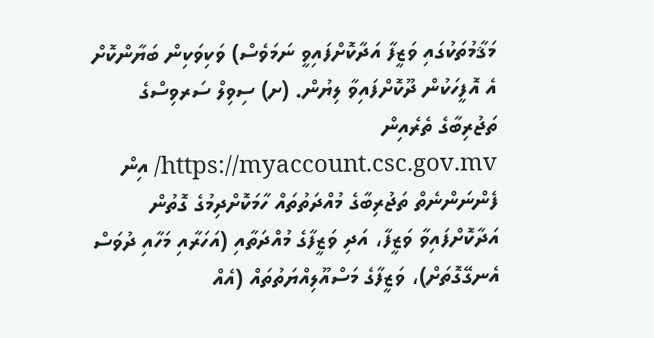މަޤާމުތަކުގައި ވަޒީފާ އަދާކޮށްފައިވީ ނަމަވެސް) ވަކިވަކިން ބަޔާންކޮށް އެ އޮފީހަކުން ދޫކޮށްފައިވާ ލިޔުން. (ށ) ސިވިލް ސަރވިސްގެ ތަޖުރިބާގެ ތެރެއިން https://myaccount.csc.gov.mv/ އިން ފެންނަންނެތް ތަޖުރިބާގެ މުއްދަތުތައް ހާމަކޮށްދިމުގެ ގޮތުން އަދާކޮށްފައިވާ ވަޒީފާ، އަދި ވަޒީފާގެ މުއްދަތާއި (އަހަރާއި މަހާއި ދުވަސް އެނގޭގޮތަށް)، ވަޒީފާގެ މަސްއޫލިއްޔަތުތައް (އެއް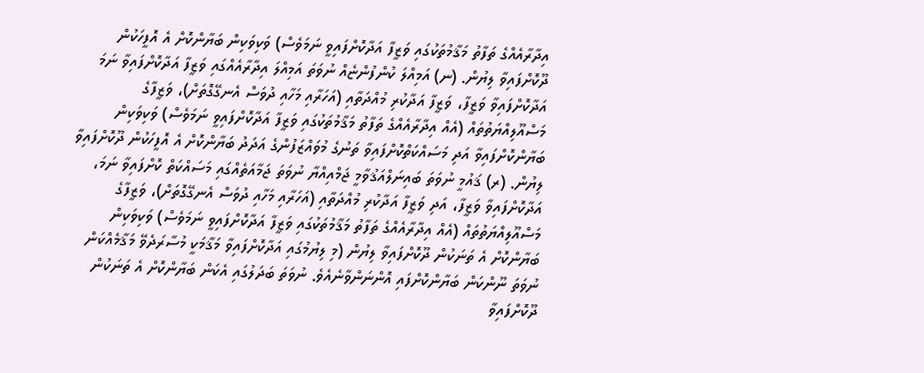އިދާރާއެއްގެ ތަފާތު މަޤާމުތަކުގައި ވަޒީފާ އަދާކޮށްފައިވީ ނަމަވެސް) ވަކިވަކިން ބަޔާންކޮށް އެ އޮފީހަކުން ދޫކޮށްފައިވާ ލިޔުން. (ނ) އަމިއްލަ ކުންފުންޏެއް ނުވަތަ އަމިއްލަ އިދާރާއެއްގައި ވަޒީފާ އަދާކޮށްފައިވާ ނަމަ އަދާކޮށްފައިވާ ވަޒީފާ، ވަޒީފާ އަދާކުރި މުއްދަތާއި (އަހަރާއި މަހާއި ދުވަސް އެނގޭގޮތަށް)، ވަޒީފާގެ މަސްއޫލިއްޔަތުތައް (އެއް އިދާރާއެއްގެ ތަފާތު މަޤާމުތަކުގައި ވަޒީފާ އަދާކޮށްފައިވީ ނަމަވެސް) ވަކިވަކިން ބަޔާންކޮށްފައިވާ އަދި މަސައްކަތްކޮށްފައިވާ ތަނުގެ މުވައްޒަފުންގެ އަދަދު ބަޔާންކޮށް އެ އޮފީހަކުން ދޫކޮށްފައިވާ ލިޔުން. (ރ) ޤައުމީ ނުވަތަ ބައިނަލްއަޤުވާމީ ޖަމްއިއްޔާ ނުވަތަ ޖަމާއަތެއްގައި މަސައްކަތް ކޮށްފައިވާ ނަމަ، އަދާކޮށްފައިވާ ވަޒީފާ، އަދި ވަޒީފާ އަދާކުރި މުއްދަތާއި (އަހަރާއި މަހާއި ދުވަސް އެނގޭގޮތަށް)، ވަޒީފާގެ މަސްއޫލިއްޔަތުތައް (އެއް އިދާރާއެއްގެ ތަފާތު މަޤާމުތަކުގައި ވަޒީފާ އަދާކޮށްފައިވީ ނަމަވެސް) ވަކިވަކިން ބަޔާންކޮށް އެ ތަނަކުން ދޫކޮށްފައިވާ ލިޔުން (މި ލިޔުމުގައި އަދާކޮށްފައިވާ މަޤާމަކީ މުސާރަދެވޭ މަޤާމެއްކަން ނުވަތަ ނޫންކަން ބަޔާންކޮށްފައި އޮންނަންވާނެއެވެ. ނުވަތަ ބަދަލުގައި އެކަން ބަޔާންކޮށް އެ ތަނަކުން ދޫކޮށްފައިވާ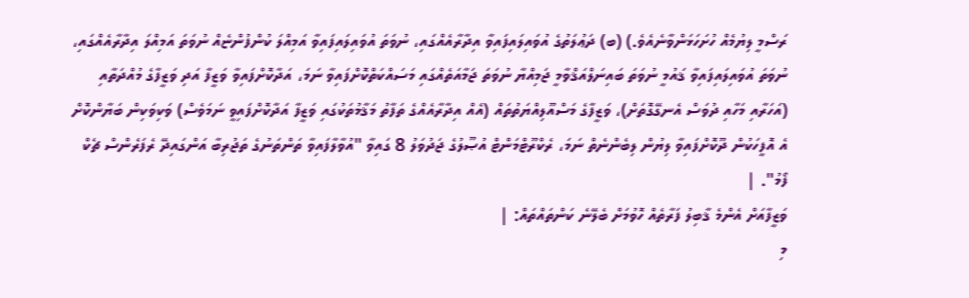ރަސްމީ ލިޔުމެއް ހުށަހަޅަންވާނެއެވެ.) (ބ) ދަޢުލަތުގެ އުވައިލައިފައިވާ އިދާރާއެއްގައި، ނުވަތަ އުވައިލައިފައިވާ އަމިއްލަ ކުންފުންޏެއް ނުވަތަ އަމިއްލަ އިދާރާއެއްގައި، ނުވަތަ އުވައިލައިފައިވާ ޤައުމީ ނުވަތަ ބައިނަލްއަޤްވާމީ ޖަމިއްޔާ ނުވަތަ ޖަމާއަތެއްގައި މަސައްކަތްކޮށްފައިވާ ނަމަ، އަދާކޮށްފައިވާ ވަޒީފާ އަދި ވަޒީފާގެ މުއްދަތާއި (އަހަރާއި މަހާއި ދުވަސް އެނގޭގޮތަށް)، ވަޒީފާގެ މަސްއޫލިއްޔަތުތައް (އެއް އިދާރާއެއްގެ ތަފާތު މަޤާމުތަކުގައި ވަޒީފާ އަދާކޮށްފައިވީ ނަމަވެސް) ވަކިވަކިން ބަޔާންކޮށް އެ އޮފީހަކުން ދޫކޮށްފައިވާ ލިޔުން ލިބެންނެތް ނަމަ، ރެކްރޫޓްމަންޓް އުޞޫލުގެ ޖަދުވަލު 8 ގައިވާ "އުވާލާފައިވާ ތަންތަނުގެ ތަޖުރިބާ އަންގައިދޭ ރެފަރެންސް ޗެކް ފޯމު". |
ވަޒީފާއަށް އެންމެ ޤާބިލު ފަރާތެއް ހޮވުމަށް ބެލޭނެ ކަންތައްތައް: |
މި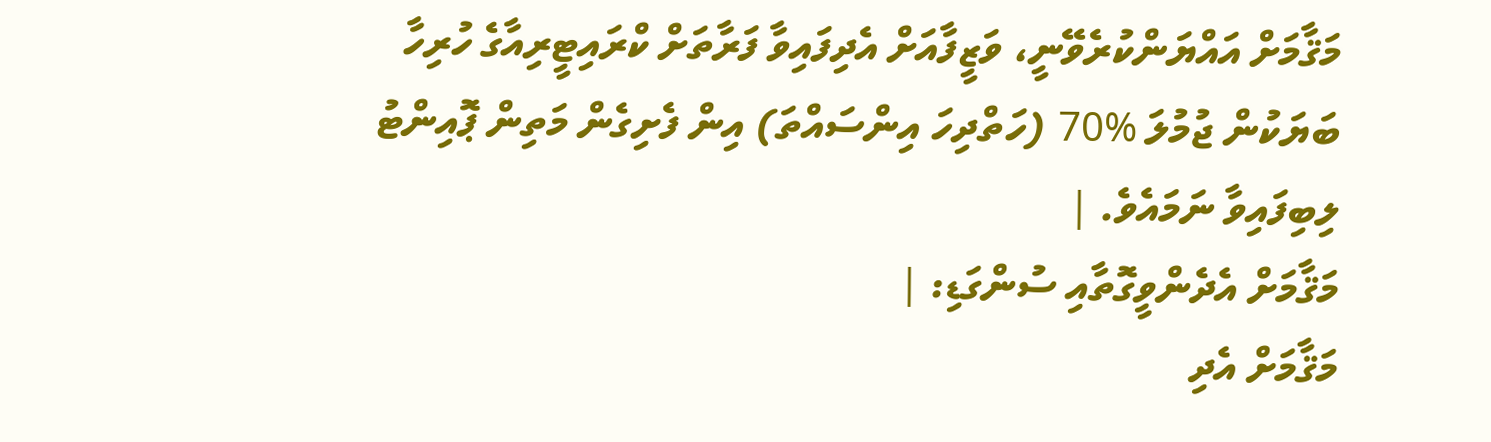މަޤާމަށް އައްޔަންކުރެވޭނީ، ވަޒީފާއަށް އެދިފައިވާ ފަރާތަށް ކްރައިޓީރިއާގެ ހުރިހާ ބަޔަކުން ޖުމުލަ %70 (ހަތްދިހަ އިންސައްތަ) އިން ފެށިގެން މަތިން ޕޮއިންޓު ލިބިފައިވާ ނަމައެވެ. |
މަޤާމަށް އެދެންވީގޮތާއި ސުންގަޑި: |
މަޤާމަށް އެދި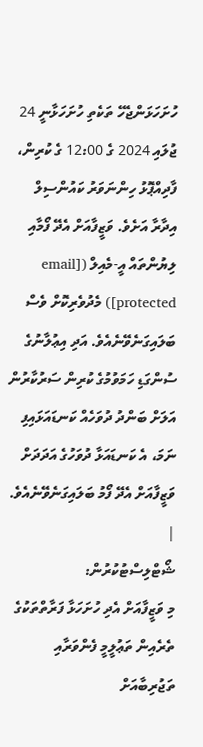ހުށަހަޅަންޖެހޭ ތަކެތި ހުށަހަޅާނީ 24 ޖުލައި 2024 ގެ 12:00 ގެ ކުރިން، ފާދިއްޕޮޅު ހިންނަވަރު ކައުންސިލް އިދާރާ އަށެވެ. ވަޒީފާއަށް އެދޭ ފޯމާއި ލިޔުންތައް އީ-މެއިލް ([email protected]) މެދުވެރިކޮށް ވެސް ބަލައިގަނެވޭނެއެވެ. އަދި އިޢުލާނުގެ ސުންގަޑި ހަމަވުމުގެ ކުރިން ސަރުކާރުން އަލަށް ބަންދު ދުވަހެއް ކަނޑައަޅައިފި ނަމަ، އެ ކަނޑައަޅާ ދުވަހުގެ އަދަދަށް ވަޒީފާއަށް އެދޭ ފޯމު ބަލައިގަނެވޭނެއެވެ. |
ޝޯޓްލިސްޓުކުރުން:
މި ވަޒީފާއަށް އެދި ހުށަހަޅާ ފަރާތްތަކުގެ ތެރެއިން ތަޢުލީމީ ފެންވަރާއި ތަޖުރިބާއަށް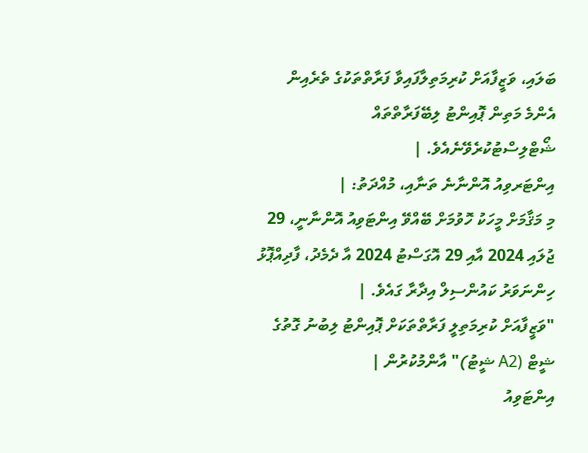ބަލައި، ވަޒީފާއަށް ކުރިމަތިލާފައިވާ ފަރާތްތަކުގެ ތެރެއިން އެންމެ މަތިން ޕޮއިންޓު ލިބޭފަރާތްތައް ޝޯޓްލިސްޓުކުރެވޭނެއެވެ. |
އިންޓަރވިއު އޮންނާނެ ތަނާއި، މުއްދަތު: |
މި މަޤާމަށް މީހަކު ހޮވުމަށް ބޭއްވޭ އިންޓަވިއު އޮންނާނީ، 29 ޖުލައި 2024 އާއި 29 އޮގަސްޓު 2024 އާ ދެމެދު، ފާދިއްޕޮޅު ހިންނަވަރު ކައުންސިލް އިދާރާ ގައެވެ. |
"ވަޒީފާއަށް ކުރިމަތިލީ ފަރާތްތަކަށް ޕޮއިންޓު ލިބުނު ގޮތުގެ ޝީޓް (A2 ޝީޓު)" އާންމުކުރުން |
އިންޓަވިއު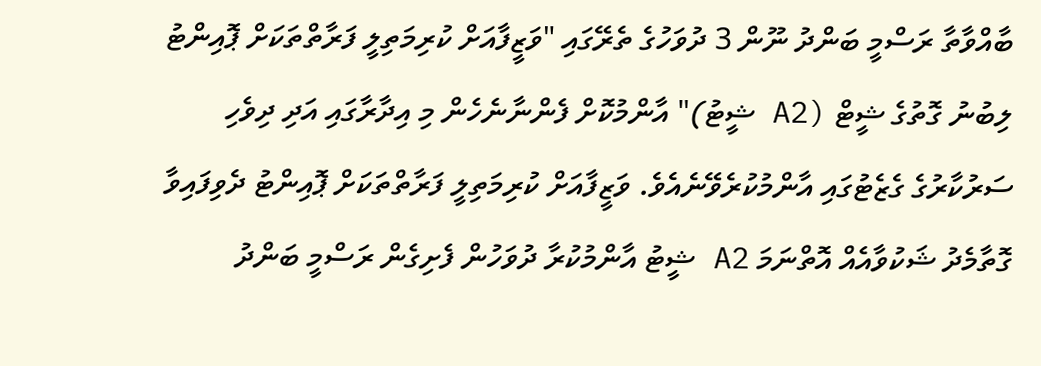ބާއްވާތާ ރަސްމީ ބަންދު ނޫން 3 ދުވަހުގެ ތެރޭގައި "ވަޒީފާއަށް ކުރިމަތިލީ ފަރާތްތަކަށް ޕޮއިންޓު ލިބުނު ގޮތުގެ ޝީޓް (A2 ޝީޓު)" އާންމުކޮށް ފެންނާނެހެން މި އިދާރާގައި އަދި ދިވެހި ސަރުކާރުގެ ގެޒެޓުގައި އާންމުކުރެވޭނެއެވެ. ވަޒީފާއަށް ކުރިމަތިލީ ފަރާތްތަކަށް ޕޮއިންޓު ދެވިފައިވާ ގޮތާމެދު ޝަކުވާއެއް އޮތްނަމަ A2 ޝީޓު އާންމުކުރާ ދުވަހުން ފެށިގެން ރަސްމީ ބަންދު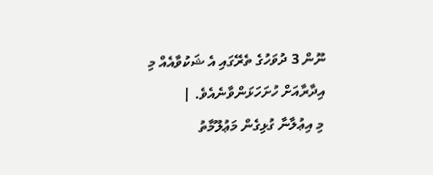ނޫން 3 ދުވަހުގެ ތެރޭގައި އެ ޝަކުވާއެއް މި އިދާރާއަށް ހުށަހަޅަންވާނެއެވެ. |
މި އިޢުލާނާ ގުޅިގެން މަޢުލޫމާތު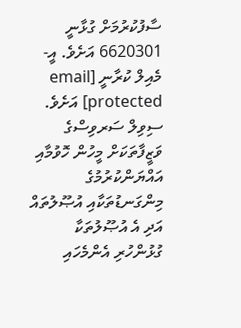ސާފުކުރުމަށް ގުޅާނީ 6620301 އަށެވެ. އީ-މެއިލް ކުރާނީ [email protected] އަށެވެ. ސިވިލް ސަރވިސްގެ ވަޒީފާތަކަށް މީހުން ހޮވުމާއި އައްޔަންކުރުމުގެ މިންގަނޑުތަކާއި އުޞޫލުތައް އަދި އެ އުޞޫލުތަކާ ގުޅުންހުރި އެންމެހައި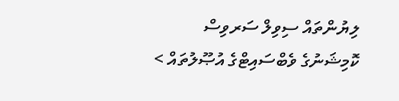ލިޔުންތައް ސިވިލް ސަރވިސް ކޮމިޝަނުގެ ވެބްސައިޓްގެ އުޞޫލުތައް >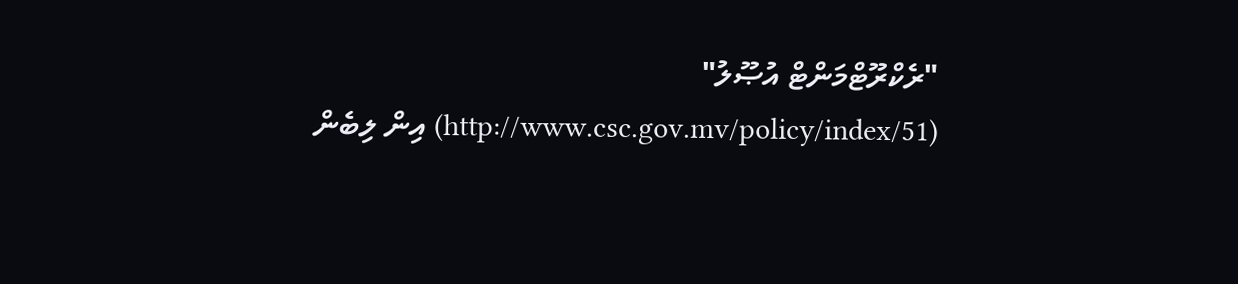"ރެކްރޫޓްމަންޓް އުޞޫލު" (http://www.csc.gov.mv/policy/index/51) އިން ލިބެން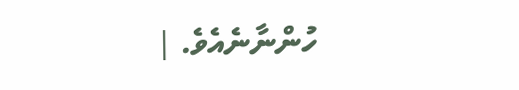ހުންނާނެއެވެ. |